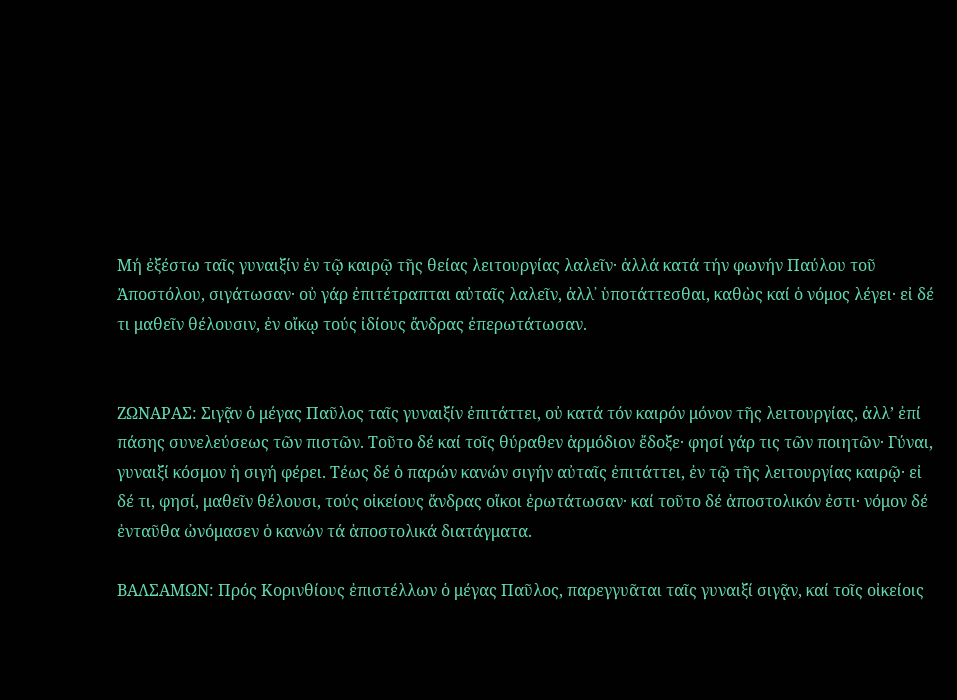Μή ἐξέστω ταῖς γυναιξίν ἐν τῷ καιρῷ τῆς θείας λειτουργίας λαλεῖν· ἀλλά κατά τήν φωνήν Παύλου τοῦ Ἀποστόλου, σιγάτωσαν· οὐ γάρ ἐπιτέτραπται αὐταῖς λαλεῖν, ἀλλ᾿ ὑποτάττεσθαι, καθὼς καί ὁ νόμος λέγει· εἰ δέ τι μαθεῖν θέλουσιν, ἐν οἴκῳ τούς ἰδίους ἄνδρας ἐπερωτάτωσαν.


ΖΩΝΑΡΑΣ: Σιγᾷν ὁ μέγας Παῦλος ταῖς γυναιξίν ἐπιτάττει, οὐ κατά τόν καιρόν μόνον τῆς λειτουργίας, ἀλλ’ ἐπί πάσης συνελεύσεως τῶν πιστῶν. Τοῦτο δέ καί τοῖς θύραθεν ἁρμόδιον ἔδοξε· φησί γάρ τις τῶν ποιητῶν· Γύναι, γυναιξί κόσμον ἡ σιγή φέρει. Τέως δέ ὁ παρών κανών σιγήν αὐταῖς ἐπιτάττει, ἐν τῷ τῆς λειτουργίας καιρῷ· εἰ δέ τι, φησί, μαθεῖν θέλουσι, τούς οἰκείους ἄνδρας οἴκοι ἐρωτάτωσαν· καί τοῦτο δέ ἀποστολικόν ἐστι· νόμον δέ ἐνταῦθα ὠνόμασεν ὁ κανών τά ἀποστολικά διατάγματα.

ΒΑΛΣΑΜΩΝ: Πρός Κορινθίους ἐπιστέλλων ὁ μέγας Παῦλος, παρεγγυᾶται ταῖς γυναιξί σιγᾷν, καί τοῖς οἰκείοις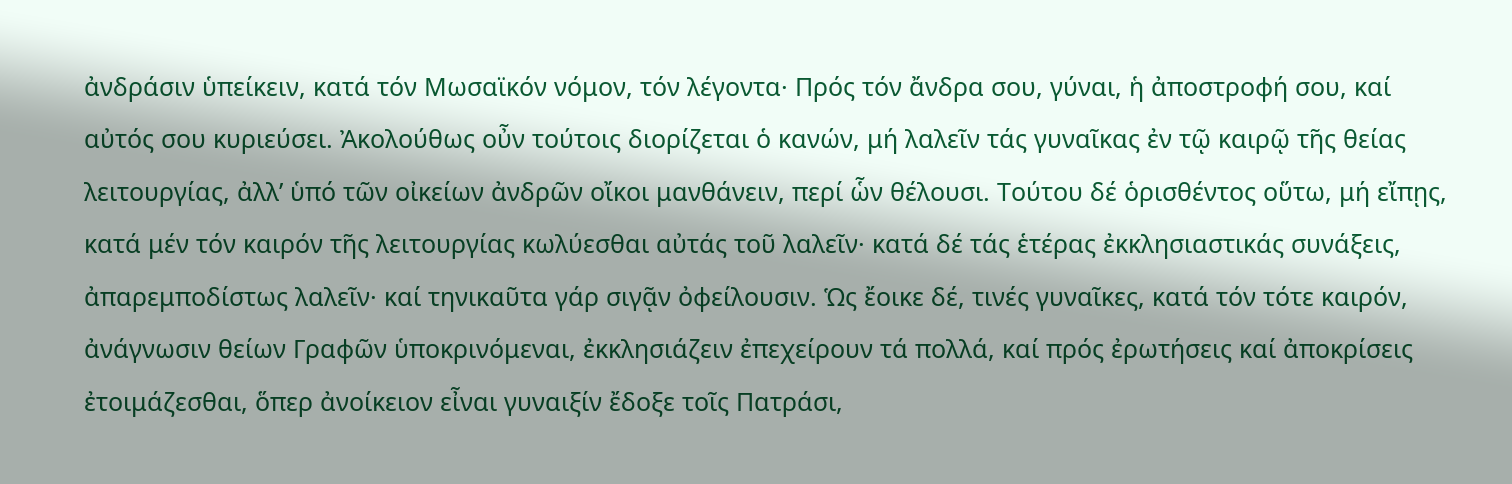ἀνδράσιν ὑπείκειν, κατά τόν Μωσαϊκόν νόμον, τόν λέγοντα· Πρός τόν ἄνδρα σου, γύναι, ἡ ἀποστροφή σου, καί αὐτός σου κυριεύσει. Ἀκολούθως οὖν τούτοις διορίζεται ὁ κανών, μή λαλεῖν τάς γυναῖκας ἐν τῷ καιρῷ τῆς θείας λειτουργίας, ἀλλ’ ὑπό τῶν οἰκείων ἀνδρῶν οἴκοι μανθάνειν, περί ὧν θέλουσι. Τούτου δέ ὁρισθέντος οὕτω, μή εἴπῃς, κατά μέν τόν καιρόν τῆς λειτουργίας κωλύεσθαι αὐτάς τοῦ λαλεῖν· κατά δέ τάς ἑτέρας ἐκκλησιαστικάς συνάξεις, ἀπαρεμποδίστως λαλεῖν· καί τηνικαῦτα γάρ σιγᾷν ὀφείλουσιν. Ὡς ἔοικε δέ, τινές γυναῖκες, κατά τόν τότε καιρόν, ἀνάγνωσιν θείων Γραφῶν ὑποκρινόμεναι, ἐκκλησιάζειν ἐπεχείρουν τά πολλά, καί πρός ἐρωτήσεις καί ἀποκρίσεις ἐτοιμάζεσθαι, ὅπερ ἀνοίκειον εἶναι γυναιξίν ἔδοξε τοῖς Πατράσι,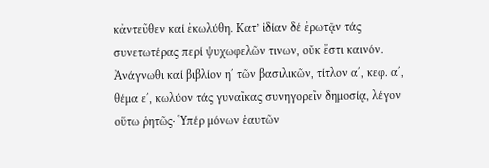κἀντεῦθεν καί ἐκωλύθη. Κατ’ ἰδίαν δέ ἐρωτᾷν τάς συνετωτέρας περί ψυχωφελῶν τινων, οὔκ ἔστι καινόν. Ἀνάγνωθι καί βιβλίον η΄ τῶν βασιλικῶν, τίτλον α΄, κεφ. α΄, θέμα ε΄, κωλύον τάς γυναῖκας συνηγορεῖν δημοσίᾳ, λέγον οὕτω ῥητῶς∙ Ὑπέρ μόνων ἑαυτῶν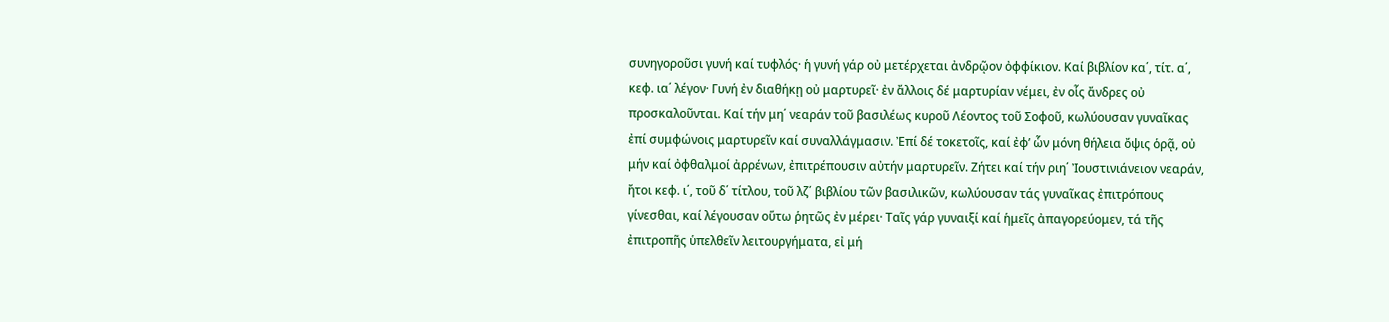συνηγοροῦσι γυνή καί τυφλός· ἡ γυνή γάρ οὐ μετέρχεται ἀνδρῷον ὀφφίκιον. Καί βιβλίον κα΄, τίτ. α΄, κεφ. ια΄ λέγον· Γυνή ἐν διαθήκῃ οὐ μαρτυρεῖ· ἐν ἄλλοις δέ μαρτυρίαν νέμει, ἐν οἷς ἄνδρες οὐ προσκαλοῦνται. Καί τήν μη΄ νεαράν τοῦ βασιλέως κυροῦ Λέοντος τοῦ Σοφοῦ, κωλύουσαν γυναῖκας ἐπί συμφώνοις μαρτυρεῖν καί συναλλάγμασιν. Ἐπί δέ τοκετοῖς, καί ἐφ’ ὧν μόνη θήλεια ὄψις ὁρᾷ, οὐ μήν καί ὀφθαλμοί ἀρρένων, ἐπιτρέπουσιν αὐτήν μαρτυρεῖν. Ζήτει καί τήν ριη΄ Ἰουστινιάνειον νεαράν, ἤτοι κεφ. ι΄, τοῦ δ΄ τίτλου, τοῦ λζ΄ βιβλίου τῶν βασιλικῶν, κωλύουσαν τάς γυναῖκας ἐπιτρόπους γίνεσθαι, καί λέγουσαν οὕτω ῥητῶς ἐν μέρει· Ταῖς γάρ γυναιξί καί ἡμεῖς ἀπαγορεύομεν, τά τῆς ἐπιτροπῆς ὑπελθεῖν λειτουργήματα, εἰ μή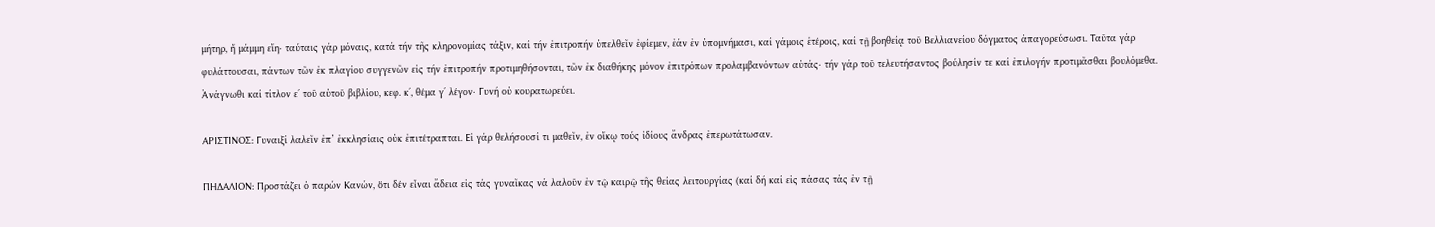μήτηρ, ἤ μάμμη εἴη· ταύταις γάρ μόναις, κατά τήν τῆς κληρονομίας τάξιν, καί τήν ἐπιτροπήν ὑπελθεῖν ἐφίεμεν, ἐάν ἐν ὑπομνήμασι, καί γάμοις ἑτέροις, καί τῇ βοηθείᾳ τοῦ Βελλιανείου δόγματος ἀπαγορεύσωσι. Ταῦτα γάρ φυλάττουσαι, πάντων τῶν ἐκ πλαγίου συγγενῶν εἰς τήν ἐπιτροπήν προτιμηθήσονται, τῶν ἐκ διαθήκης μόνον ἐπιτρόπων προλαμβανόντων αὐτάς· τήν γάρ τοῦ τελευτήσαντος βούλησίν τε καί ἐπιλογήν προτιμᾶσθαι βουλόμεθα. Ἀνάγνωθι καί τίτλον ε΄ τοῦ αὐτοῦ βιβλίου, κεφ. κ΄, θέμα γ΄ λέγον· Γυνή οὐ κουρατωρεύει.

ΑΡΙΣΤΙΝΟΣ: Γυναιξί λαλεῖν ἐπ’ ἐκκλησίαις οὐκ ἐπιτέτραπται. Εἰ γάρ θελήσουσί τι μαθεῖν, ἐν οἴκῳ τούς ἰδίους ἄνδρας ἐπερωτάτωσαν.

ΠΗΔΑΛΙΟΝ: Προστάζει ὁ παρών Κανών, ὅτι δέν εἶναι ἄδεια εἰς τάς γυναῖκας νά λαλοῦν ἐν τῷ καιρῷ τῆς θείας λειτουργίας (καί δή καί εἰς πάσας τάς ἐν τῇ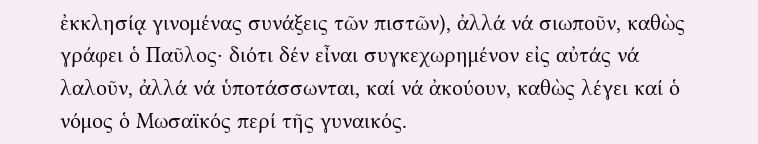ἐκκλησίᾳ γινομένας συνάξεις τῶν πιστῶν), ἀλλά νά σιωποῦν, καθὼς γράφει ὁ Παῦλος∙ διότι δέν εἶναι συγκεχωρημένον εἰς αὐτάς νά λαλοῦν, ἀλλά νά ὑποτάσσωνται, καί νά ἀκούουν, καθὼς λέγει καί ὁ νόμος ὁ Μωσαϊκός περί τῆς γυναικός.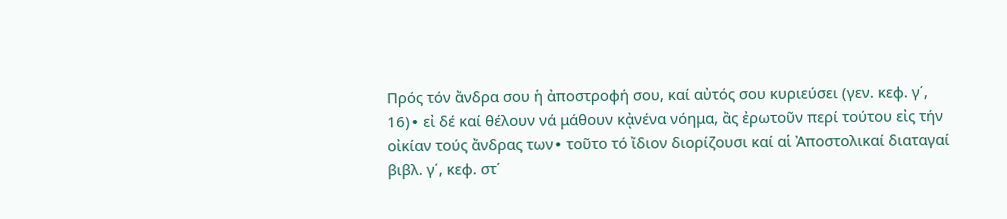Πρός τόν ἄνδρα σου ἡ ἀποστροφή σου, καί αὐτός σου κυριεύσει (γεν. κεφ. γ΄, 16)∙ εἰ δέ καί θέλουν νά μάθουν κᾀνένα νόημα, ἂς ἐρωτοῦν περί τούτου εἰς τήν οἰκίαν τούς ἄνδρας των∙ τοῦτο τό ἴδιον διορίζουσι καί αἱ Ἀποστολικαί διαταγαί βιβλ. γ΄, κεφ. στ΄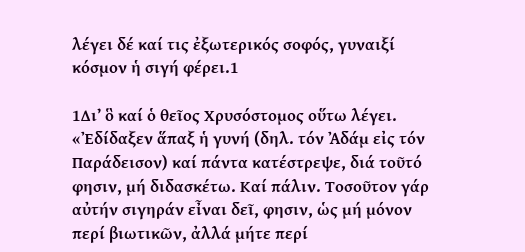λέγει δέ καί τις ἐξωτερικός σοφός, γυναιξί κόσμον ἡ σιγή φέρει.1

1Δι’ ὃ καί ὁ θεῖος Χρυσόστομος οὕτω λέγει. «Ἐδίδαξεν ἅπαξ ἡ γυνή (δηλ. τόν Ἀδάμ εἰς τόν Παράδεισον) καί πάντα κατέστρεψε, διά τοῦτό φησιν, μή διδασκέτω. Καί πάλιν. Τοσοῦτον γάρ αὐτήν σιγηράν εἶναι δεῖ, φησιν, ὡς μή μόνον περί βιωτικῶν, ἀλλά μήτε περί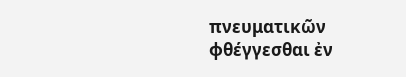πνευματικῶν φθέγγεσθαι ἐν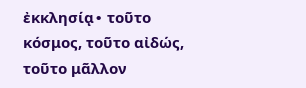ἐκκλησίᾳ∙ τοῦτο κόσμος, τοῦτο αἰδώς, τοῦτο μᾶλλον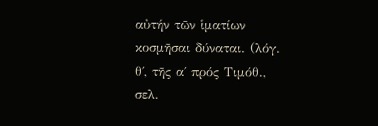αὐτήν τῶν ἱματίων κοσμῆσαι δύναται. (λόγ. θ΄, τῆς α΄ πρός Τιμόθ., σελ.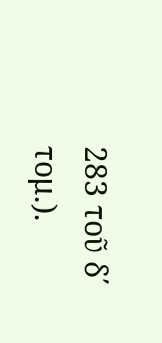283 τοῦ δ΄ τομ.).